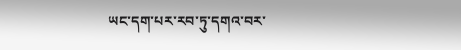ཡང་དག་པར་རབ་ཏུ་དགའ་བར་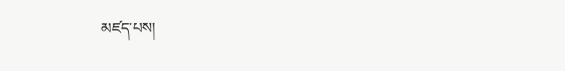མཛད་པས།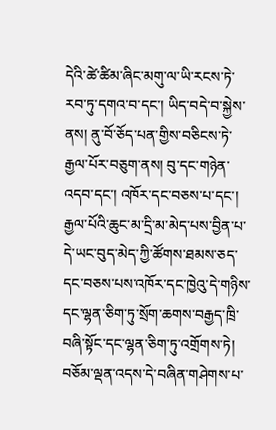དེའི་ཚེ་ཚིམ་ཞིང་མགུ་ལ་ཡི་རངས་ཏེ་རབ་ཏུ་དགའ་བ་དང་། ཡིད་བདེ་བ་སྐྱེས་ནས། ནུ་བོ་ཅོད་པན་གྱིས་བཅིངས་ཏེ་རྒྱལ་པོར་བཅུག་ནས། བུ་དང་གཉེན་འདབ་དང་། འཁོར་དང་བཅས་པ་དང་། རྒྱལ་པོའི་ཆུང་མ་དྲི་མ་མེད་པས་བྱིན་པ་དེ་ཡང་བུད་མེད་ཀྱི་ཚོགས་ཐམས་ཅད་དང་བཅས་པས་འཁོར་དང་ཁྱེའུ་དེ་གཉིས་དང་ལྷན་ཅིག་ཏུ་སྲོག་ཆགས་བརྒྱད་ཁྲི་བཞི་སྟོང་དང་ལྷན་ཅིག་ཏུ་འགྲོགས་ཏེ། བཅོམ་ལྡན་འདས་དེ་བཞིན་གཤེགས་པ་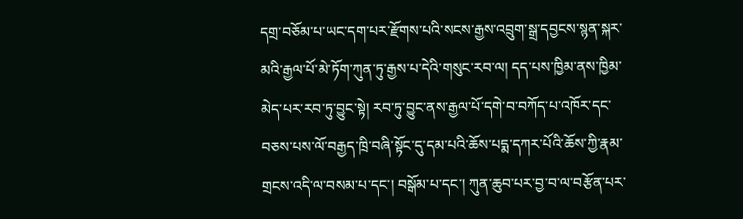དགྲ་བཅོམ་པ་ཡང་དག་པར་རྫོགས་པའི་སངས་རྒྱས་འབྲུག་སྒྲ་དབྱངས་སྙན་སྐར་མའི་རྒྱལ་པོ་མེ་ཏོག་ཀུན་ཏུ་རྒྱས་པ་དེའི་གསུང་རབ་ལ། དད་པས་ཁྱིམ་ནས་ཁྱིམ་མེད་པར་རབ་ཏུ་བྱུང་སྟེ། རབ་ཏུ་བྱུང་ནས་རྒྱལ་པོ་དགེ་བ་བཀོད་པ་འཁོར་དང་བཅས་པས་ལོ་བརྒྱད་ཁྲི་བཞི་སྟོང་དུ་དམ་པའི་ཆོས་པདྨ་དཀར་པོའི་ཆོས་ཀྱི་རྣམ་གྲངས་འདི་ལ་བསམ་པ་དང་། བསྒོམ་པ་དང་། ཀུན་ཆུབ་པར་བྱ་བ་ལ་བརྩོན་པར་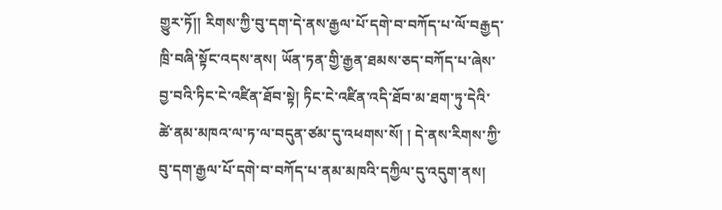གྱུར་ཏོ།། རིགས་ཀྱི་བུ་དག་དེ་ནས་རྒྱལ་པོ་དགེ་བ་བཀོད་པ་ལོ་བརྒྱད་ཁྲི་བཞི་སྟོང་འདས་ནས། ཡོན་ཏན་གྱི་རྒྱན་ཐམས་ཅད་བཀོད་པ་ཞེས་བྱ་བའི་ཏིང་ངེ་འཛིན་ཐོབ་སྟེ། ཏིང་ངེ་འཛིན་འདི་ཐོབ་མ་ཐག་ཏུ་དེའི་ཚེ་ནམ་མཁའ་ལ་ཏ་ལ་བདུན་ཙམ་དུ་འཕགས་སོ། ། དེ་ནས་རིགས་ཀྱི་བུ་དག་རྒྱལ་པོ་དགེ་བ་བཀོད་པ་ནམ་མཁའི་དཀྱིལ་དུ་འདུག་ནས།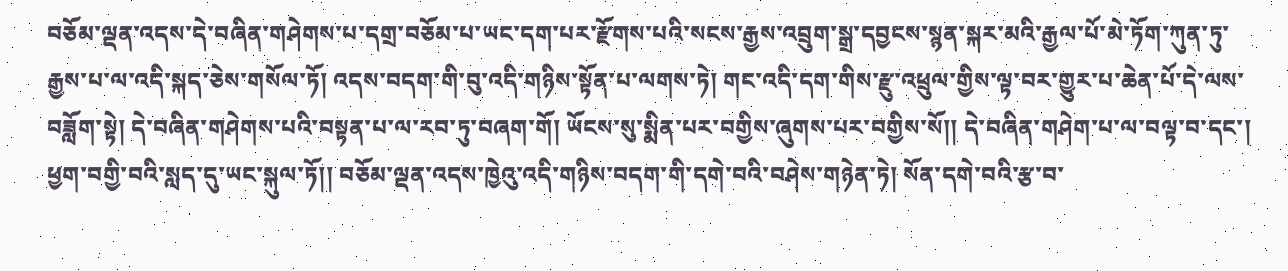བཅོམ་ལྡན་འདས་དེ་བཞིན་གཤེགས་པ་དགྲ་བཅོམ་པ་ཡང་དག་པར་རྫོགས་པའི་སངས་རྒྱས་འབྲུག་སྒྲ་དབྱངས་སྙན་སྐར་མའི་རྒྱལ་པོ་མེ་ཏོག་ཀུན་ཏུ་རྒྱས་པ་ལ་འདི་སྐད་ཅེས་གསོལ་ཏོ། འདས་བདག་གི་བུ་འདི་གཉིས་སྟོན་པ་ལགས་ཏེ། གང་འདི་དག་གིས་རྫུ་འཕྲུལ་གྱིས་ལྟ་བར་གྱུར་པ་ཆེན་པོ་དེ་ལས་བཟློག་སྟེ། དེ་བཞིན་གཤེགས་པའི་བསྟན་པ་ལ་རབ་ཏུ་བཞག་གོ། ཡོངས་སུ་སྨིན་པར་བགྱིས་ཞུགས་པར་བགྱིས་སོ།། དེ་བཞིན་གཤེག་པ་ལ་བལྟ་བ་དང་། ཕྱག་བགྱི་བའི་སླད་དུ་ཡང་སྐུལ་ཏོ།། བཅོམ་ལྡན་འདས་ཁྱེའུ་འདི་གཉིས་བདག་གི་དགེ་བའི་བཤེས་གཉེན་ཏེ། སོན་དགེ་བའི་རྩ་བ་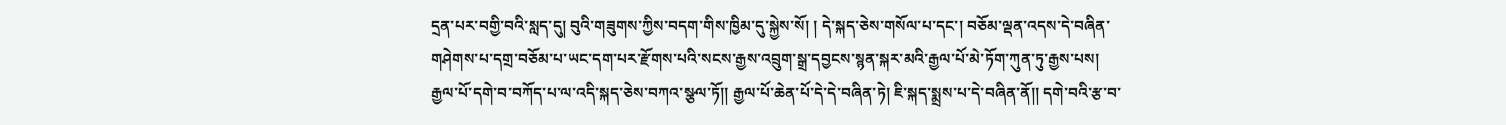དྲན་པར་བགྱི་བའི་སླད་དུ། བུའི་གཟུགས་ཀྱིས་བདག་གིས་ཁྱིམ་དུ་སྐྱེས་སོ། ། དེ་སྐད་ཅེས་གསོལ་པ་དང་། བཅོམ་ལྡན་འདས་དེ་བཞིན་གཤེགས་པ་དགྲ་བཅོམ་པ་ཡང་དག་པར་རྫོགས་པའི་སངས་རྒྱས་འབྲུག་སྒྲ་དབྱངས་སྙན་སྐར་མའི་རྒྱལ་པོ་མེ་ཏོག་ཀུན་ཏུ་རྒྱས་པས། རྒྱལ་པོ་དགེ་བ་བཀོད་པ་ལ་འདི་སྐད་ཅེས་བཀའ་སྩལ་ཏོ།། རྒྱལ་པོ་ཆེན་པོ་དེ་དེ་བཞིན་ཏེ། ཇི་སྐད་སྨྲས་པ་དེ་བཞིན་ནོ།། དགེ་བའི་རྩ་བ་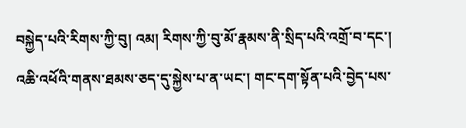བསྐྱེད་པའི་རིགས་ཀྱི་བུ། འམ། རིགས་ཀྱི་བུ་མོ་རྣམས་ནི་སྲིད་པའི་འགྲོ་བ་དང་། འཆི་འཕོའི་གནས་ཐམས་ཅད་དུ་སྐྱེས་པ་ན་ཡང་། གང་དག་སྟོན་པའི་བྱེད་པས་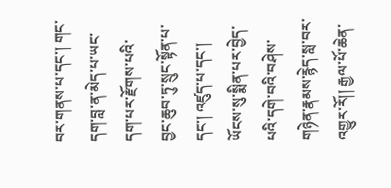བར་གནས་པ་དང་། གང་དག་བླ་ན་མེད་པ་ཡང་དག་པར་རྫོགས་པའི་བྱང་ཆུབ་ཏུ་སྲུང་སྟོན་པ་དང་། འཛུད་པ་དང་། ཡོངས་སུ་སྨིན་པར་བྱེད་པའི་དགེ་བའི་བཤེས་གཉེན་རྣམས་རྙེད་སླ་བར་འགྱུར་རོ།། རྒྱལ་པོ་ཆེན་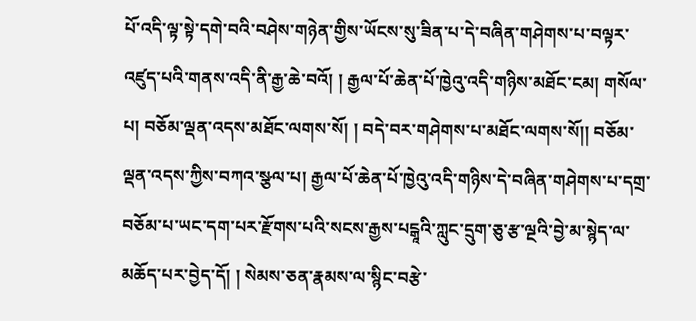པོ་འདི་ལྟ་སྟེ་དགེ་བའི་བཤེས་གཉེན་གྱིས་ཡོངས་སུ་ཟིན་པ་དེ་བཞིན་གཤེགས་པ་བལྟར་འཛུད་པའི་གནས་འདི་ནི་རྒྱ་ཆེ་བའོ། ། རྒྱལ་པོ་ཆེན་པོ་ཁྱེའུ་འདི་གཉིས་མཐོང་ངམ། གསོལ་པ། བཅོམ་ལྡན་འདས་མཐོང་ལགས་སོ། ། བདེ་བར་གཤེགས་པ་མཐོང་ལགས་སོ།། བཅོམ་ལྡན་འདས་ཀྱིས་བཀའ་སྩལ་པ། རྒྱལ་པོ་ཆེན་པོ་ཁྱེའུ་འདི་གཉིས་དེ་བཞིན་གཤེགས་པ་དགྲ་བཅོམ་པ་ཡང་དག་པར་རྫོགས་པའི་སངས་རྒྱས་པངྒཱའི་ཀླུང་དྲུག་ཅུ་རྩ་ལྔའི་བྱེ་མ་སྙེད་ལ་མཆོད་པར་བྱེད་དོ། ། སེམས་ཅན་རྣམས་ལ་སྙིང་བརྩེ་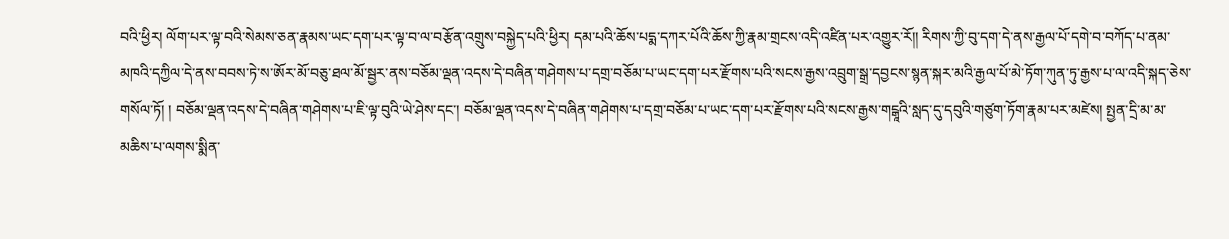བའི་ཕྱིར། ལོག་པར་ལྟ་བའི་སེམས་ཅན་རྣམས་ཡང་དག་པར་ལྟ་བ་ལ་བརྩོན་འགྲུས་བསྐྱེད་པའི་ཕྱིར། དམ་པའི་ཆོས་པདྨ་དཀར་པོའི་ཆོས་ཀྱི་རྣམ་གྲངས་འདི་འཛིན་པར་འགྱུར་རོ།། རིགས་ཀྱི་བུ་དག་དེ་ནས་རྒྱལ་པོ་དགེ་བ་བཀོད་པ་ནམ་མཁའི་དཀྱིལ་དེ་ནས་བབས་ཏེ་ས་ཨོར་མོ་བཅུ་ཐལ་མོ་སྦྱར་ནས་བཅོམ་ལྡན་འདས་དེ་བཞིན་གཤེགས་པ་དགྲ་བཅོམ་པ་ཡང་དག་པར་རྫོགས་པའི་སངས་རྒྱས་འབྲུག་སྒྲ་དབྱངས་སྙན་སྐར་མའི་རྒྱལ་པོ་མེ་ཏོག་ཀུན་ཏུ་རྒྱས་པ་ལ་འདི་སྐད་ཅེས་གསོལ་ཏོ། ། བཅོམ་ལྡན་འདས་དེ་བཞིན་གཤེགས་པ་ཇི་ལྟ་བུའི་ཡེ་ཤེས་དང་། བཅོམ་ལྡན་འདས་དེ་བཞིན་གཤེགས་པ་དགྲ་བཅོམ་པ་ཡང་དག་པར་རྫོགས་པའི་སངས་རྒྱས་གངྒཱའི་སླད་དུ་དབུའི་གཙུག་ཏོག་རྣམ་པར་མཛེས། སྤྱན་དྲི་མ་མ་མཆིས་པ་ལགས་སྨིན་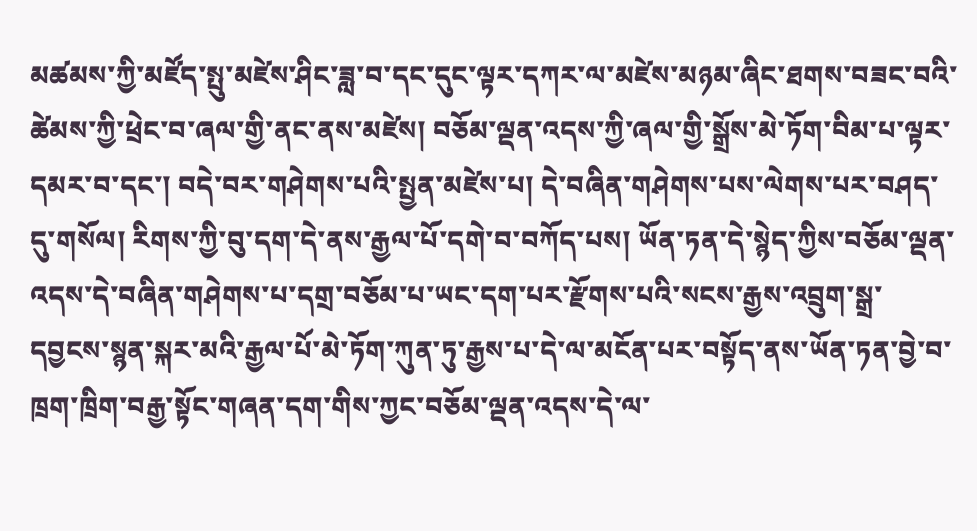མཚམས་ཀྱི་མཛོད་སྤུ་མཛེས་ཤིང་ཟླ་བ་དང་དུང་ལྟར་དཀར་ལ་མཛེས་མཉམ་ཞིང་ཐགས་བཟང་བའི་ཚེམས་ཀྱི་ཕྲེང་བ་ཞལ་གྱི་ནང་ནས་མཛེས། བཅོམ་ལྡན་འདས་ཀྱི་ཞལ་གྱི་སྒྲོས་མེ་ཏོག་བིམ་པ་ལྟར་དམར་བ་དང་། བདེ་བར་གཤེགས་པའི་སྤྱན་མཛེས་པ། དེ་བཞིན་གཤེགས་པས་ལེགས་པར་བཤད་དུ་གསོལ། རིགས་ཀྱི་བུ་དག་དེ་ནས་རྒྱལ་པོ་དགེ་བ་བཀོད་པས། ཡོན་ཏན་དེ་སྙེད་ཀྱིས་བཅོམ་ལྡན་འདས་དེ་བཞིན་གཤེགས་པ་དགྲ་བཅོམ་པ་ཡང་དག་པར་རྫོགས་པའི་སངས་རྒྱས་འབྲུག་སྒྲ་དབྱངས་སྙན་སྐར་མའི་རྒྱལ་པོ་མེ་ཏོག་ཀུན་ཏུ་རྒྱས་པ་དེ་ལ་མངོན་པར་བསྟོད་ནས་ཡོན་ཏན་བྱེ་བ་ཁྲག་ཁྲིག་བརྒྱ་སྟོང་གཞན་དག་གིས་ཀྱང་བཅོམ་ལྡན་འདས་དེ་ལ་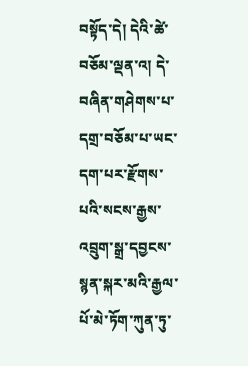བསྟོད་དེ། དེའི་ཚེ་བཅོམ་ལྡན་འ། དེ་བཞིན་གཤེགས་པ་དགྲ་བཅོམ་པ་ཡང་དག་པར་རྫོགས་པའི་སངས་རྒྱས་འབྲུག་སྒྲ་དབྱངས་སྙན་སྐར་མའི་རྒྱལ་པོ་མེ་ཏོག་ཀུན་ཏུ་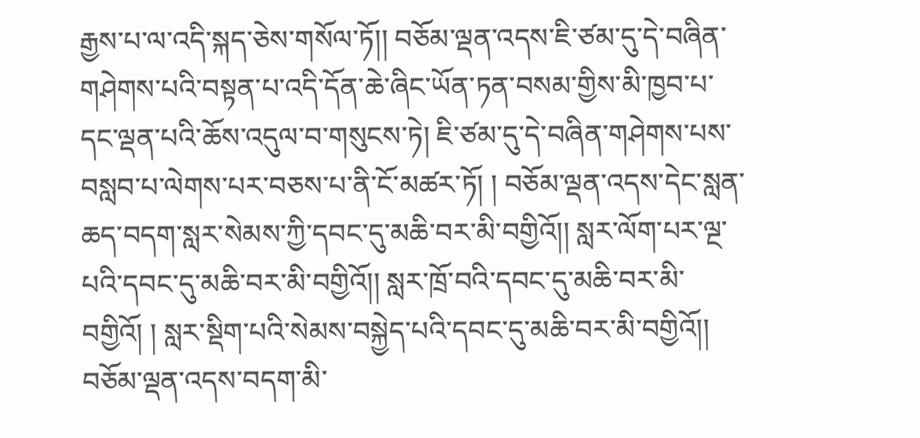རྒྱས་པ་ལ་འདི་སྐད་ཅེས་གསོལ་ཏོ།། བཅོམ་ལྡན་འདས་ཇི་ཙམ་དུ་དེ་བཞིན་གཤེགས་པའི་བསྟན་པ་འདི་དོན་ཆེ་ཞིང་ཡོན་ཏན་བསམ་གྱིས་མི་ཁྱབ་པ་དང་ལྡན་པའི་ཆོས་འདུལ་བ་གསུངས་ཏེ། ཇི་ཙམ་དུ་དེ་བཞིན་གཤེགས་པས་བསླབ་པ་ལེགས་པར་བཅས་པ་ནི་ངོ་མཚར་ཏོ། ། བཅོམ་ལྡན་འདས་དེང་སླན་ཆད་བདག་སླར་སེམས་ཀྱི་དབང་དུ་མཆི་བར་མི་བགྱིའོ།། སླར་ལོག་པར་ལྔ་པའི་དབང་དུ་མཆི་བར་མི་བགྱིའོ།། སླར་ཁྲོ་བའི་དབང་དུ་མཆི་བར་མི་བགྱིའོ། ། སླར་སྡིག་པའི་སེམས་བསྐྱེད་པའི་དབང་དུ་མཆི་བར་མི་བགྱིའོ།། བཅོམ་ལྡན་འདས་བདག་མི་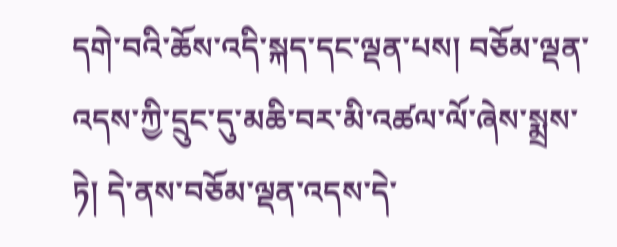དགེ་བའི་ཆོས་འདི་སྐད་དང་ལྡན་པས། བཅོམ་ལྡན་འདས་ཀྱི་དྲུང་དུ་མཆི་བར་མི་འཚལ་ལོ་ཞེས་སྨྲས་ཏེ། དེ་ནས་བཅོམ་ལྡན་འདས་དེ་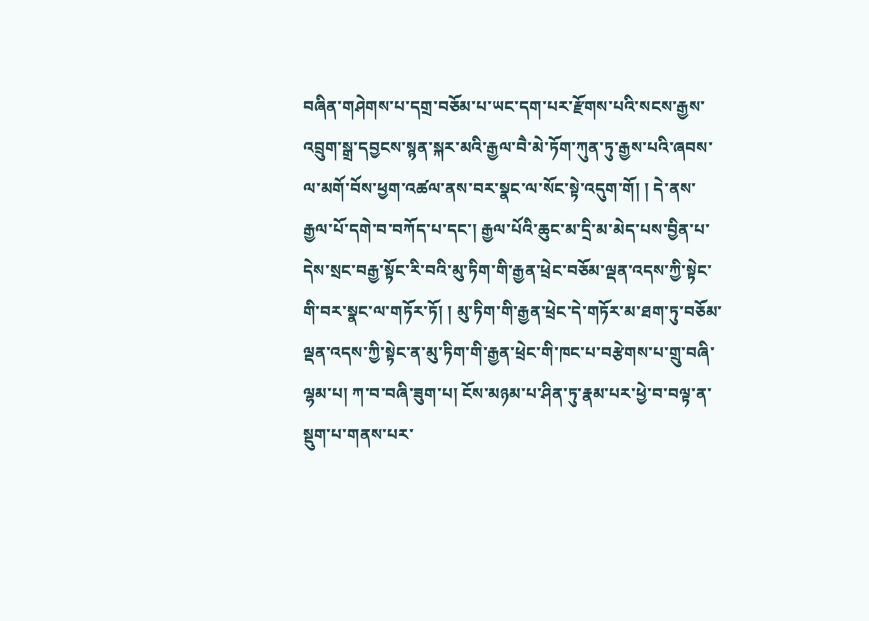བཞིན་གཤེགས་པ་དགྲ་བཅོམ་པ་ཡང་དག་པར་རྫོགས་པའི་སངས་རྒྱས་འབྲུག་སྒྲ་དབྱངས་སྙན་སྐར་མའི་རྒྱལ་བཻ་མེ་ཏོག་ཀུན་ཏུ་རྒྱས་པའི་ཞབས་ལ་མགོ་བོས་ཕྱག་འཚལ་ནས་བར་སྣང་ལ་སོང་སྟེ་འདུག་གོ། ། དེ་ནས་རྒྱལ་པོ་དགེ་བ་བཀོད་པ་དང་། རྒྱལ་པོའི་ཆུང་མ་དྲི་མ་མེད་པས་བྱིན་པ་དེས་སྲང་བརྒྱ་སྟོང་རི་བའི་མུ་ཏིག་གི་རྒྱན་ཕྲེང་བཅོམ་ལྡན་འདས་ཀྱི་སྟེང་གི་བར་སྣང་ལ་གཏོར་ཏོ། ། མུ་ཏིག་གི་རྒྱན་ཕྲེང་དེ་གཏོར་མ་ཐག་ཏུ་བཅོམ་ལྡན་འདས་ཀྱི་སྟེང་ན་མུ་ཏིག་གི་རྒྱན་ཕྲེང་གི་ཁང་པ་བརྩེགས་པ་གྲུ་བཞི་ལྷམ་པ། ཀ་བ་བཞི་ཟུག་པ། ངོས་མཉམ་པ་ཤིན་ཏུ་རྣམ་པར་ཕྱེ་བ་བལྟ་ན་སྡུག་པ་གནས་པར་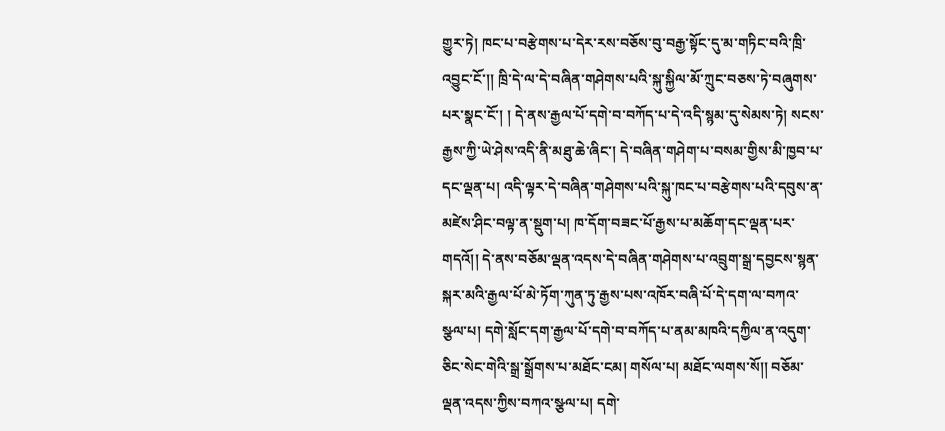གྱུར་ཏེ། ཁང་པ་བརྩེགས་པ་དེར་རས་བཅོས་བུ་བརྒྱ་སྟོང་དུ་མ་གཏིང་བའི་ཁྲི་འབྱུང་ངོ་།། ཁྲི་དེ་ལ་དེ་བཞིན་གཤེགས་པའི་སྐུ་སྐྱིལ་མོ་ཀྲུང་བཅས་ཏེ་བཞུགས་པར་སྣང་ངོ་། ། དེ་ནས་རྒྱལ་པོ་དགེ་བ་བཀོད་པ་དེ་འདི་སྙམ་དུ་སེམས་ཏེ། སངས་རྒྱས་ཀྱི་ཡེ་ཤེས་འདི་ནི་མཐུ་ཆེ་ཞིང་། དེ་བཞིན་གཤེག་པ་བསམ་གྱིས་མི་ཁྱབ་པ་དང་ལྡན་པ། འདི་ལྟར་དེ་བཞིན་གཤེགས་པའི་སྐུ་ཁང་པ་བརྩེགས་པའི་དབུས་ན་མཛེས་ཤིང་བལྟ་ན་སྡུག་པ། ཁ་དོག་བཟང་པོ་རྒྱས་པ་མཆོག་དང་ལྡན་པར་གདའོ།། དེ་ནས་བཅོམ་ལྡན་འདས་དེ་བཞིན་གཤེགས་པ་འབྲུག་སྒྲ་དབྱངས་སྙན་སྐར་མའི་རྒྱལ་པོ་མེ་ཏོག་ཀུན་ཏུ་རྒྱས་པས་འཁོར་བཞི་པོ་དེ་དག་ལ་བཀའ་སྩལ་པ། དགེ་སློང་དག་རྒྱལ་པོ་དགེ་བ་བཀོད་པ་ནམ་མཁའི་དཀྱིལ་ན་འདུག་ཅིང་སེང་གེའི་སྒྲ་སྒྲོགས་པ་མཐོང་ངམ། གསོལ་པ། མཐོང་ལགས་སོ།། བཅོམ་ལྡན་འདས་ཀྱིས་བཀའ་སྩལ་པ། དགེ་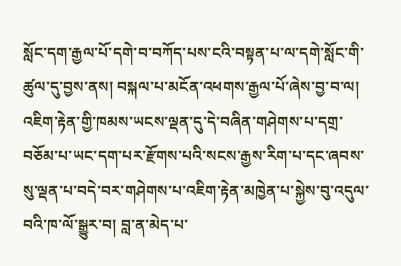སློང་དག་རྒྱལ་པོ་དགེ་བ་བཀོད་པས་ངའི་བསྟན་པ་ལ་དགེ་སློང་གི་ཚུལ་དུ་བྱས་ནས། བསྐལ་པ་མངོན་འཕགས་རྒྱལ་པོ་ཞེས་བྱ་བ་ལ། འཇིག་རྟེན་གྱི་ཁམས་ཡངས་ལྡན་དུ་དེ་བཞིན་གཤེགས་པ་དགྲ་བཅོམ་པ་ཡང་དག་པར་རྫོགས་པའི་སངས་རྒྱས་རིག་པ་དང་ཞབས་སུ་ལྡན་པ་བདེ་བར་གཤེགས་པ་འཇིག་རྟེན་མཁྱེན་པ་སྐྱེས་བུ་འདུལ་བའི་ཁ་ལོ་སྒྱུར་བ། བླ་ན་མེད་པ་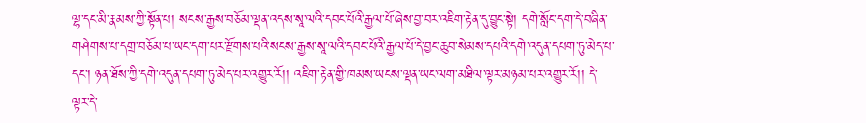ལྷ་དང་མི་རྣམས་ཀྱི་སྟོན་པ། སངས་རྒྱས་བཅོམ་ལྡན་འདས་སཱ་ལའི་དབང་པོའི་རྒྱལ་པོ་ཞེས་བྱ་བར་འཇིག་རྟེན་དུ་བྱུང་སྟེ། དགེ་སློང་དག་དེ་བཞིན་གཤེགས་པ་དགྲ་བཅོམ་པ་ཡང་དག་པར་རྫོགས་པའི་སངས་རྒྱས་སཱ་ལའི་དབང་པོའི་རྒྱལ་པོ་དེ་བྱང་ཆུབ་སེམས་དཔའི་དགེ་འདུན་དཔག་ཏུ་མེད་པ་དང་། ཉན་ཐོས་ཀྱི་དགེ་འདུན་དཔག་ཏུ་མེད་པར་འགྱུར་རོ།། འཇིག་རྟེན་གྱི་ཁམས་ཡངས་ལྡན་ཡང་ལག་མཐིལ་ལྟར་མཉམ་པར་འགྱུར་རོ།། དེ་ལྟར་དེ་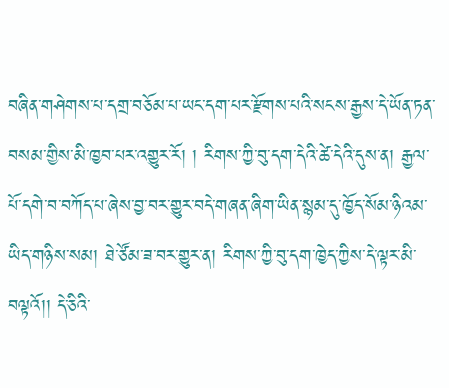བཞིན་གཤེགས་པ་དགྲ་བཅོམ་པ་ཡང་དག་པར་རྫོགས་པའི་སངས་རྒྱས་དེ་ཡོན་ཏན་བསམ་གྱིས་མི་ཁྱབ་པར་འགྱུར་རོ། ། རིགས་ཀྱི་བུ་དག་དེའི་ཚེ་དེའི་དུས་ན། རྒྱལ་པོ་དགེ་བ་བཀོད་པ་ཞེས་བྱ་བར་གྱུར་བདེ་གཞན་ཞིག་ཡིན་སྙམ་དུ་ཁྱོད་སོམ་ཉིའམ་ཡིད་གཉིས་སམ། ཐེ་ཙོམ་ཟ་བར་གྱུར་ན། རིགས་ཀྱི་བུ་དག་ཁྱེད་ཀྱིས་དེ་ལྟར་མི་བལྟའོ།། དེ་ཅིའི་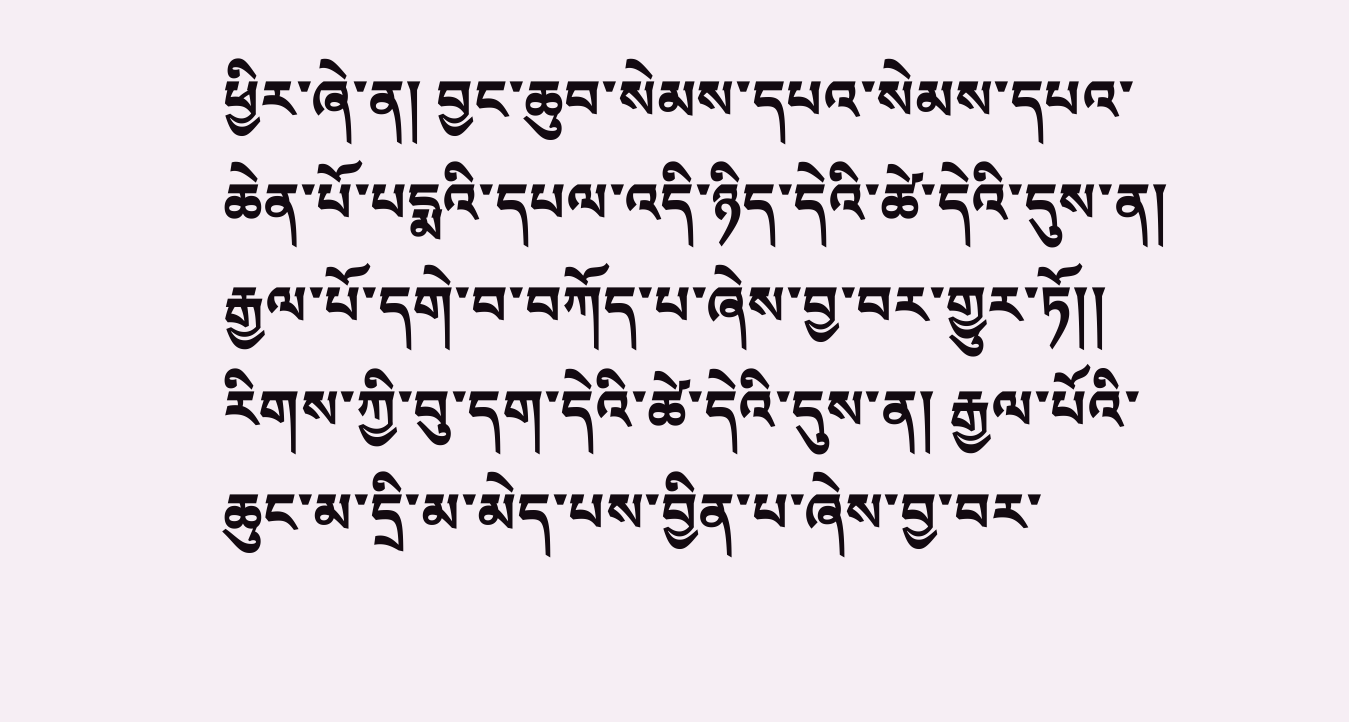ཕྱིར་ཞེ་ན། བྱང་ཆུབ་སེམས་དཔའ་སེམས་དཔའ་ཆེན་པོ་པདྨའི་དཔལ་འདི་ཉིད་དེའི་ཚེ་དེའི་དུས་ན། རྒྱལ་པོ་དགེ་བ་བཀོད་པ་ཞེས་བྱ་བར་གྱུར་ཏོ།། རིགས་ཀྱི་བུ་དག་དེའི་ཚེ་དེའི་དུས་ན། རྒྱལ་པོའི་ཆུང་མ་དྲི་མ་མེད་པས་བྱིན་པ་ཞེས་བྱ་བར་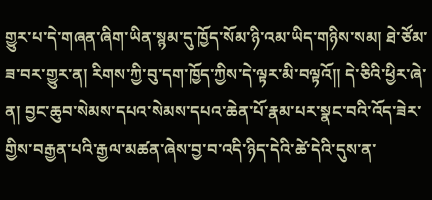གྱུར་པ་དེ་གཞན་ཞིག་ཡིན་སྙམ་དུ་ཁྱོད་སོམ་ཉི་འམ་ཡིད་གཉིས་སམ། ཐེ་ཙོམ་ཟ་བར་གྱུར་ན། རིགས་ཀྱི་བུ་དག་ཁྱོད་ཀྱིས་དེ་ལྟར་མི་བལྟའོ།། དེ་ཅིའི་ཕྱིར་ཞེ་ན། བྱང་ཆུབ་སེམས་དཔའ་སེམས་དཔའ་ཆེན་པོ་རྣམ་པར་སྣང་བའི་འོད་ཟེར་གྱིས་བརྒྱན་པའི་རྒྱལ་མཚན་ཞེས་བྱ་བ་འདི་ཉིད་དེའི་ཚེ་དེའི་དུས་ན་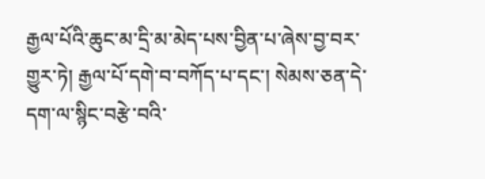རྒྱལ་པོའི་ཆུང་མ་དྲི་མ་མེད་པས་བྱིན་པ་ཞེས་བྱ་བར་གྱུར་ཏེ། རྒྱལ་པོ་དགེ་བ་བཀོད་པ་དང་། སེམས་ཅན་དེ་དག་ལ་སྙིང་བརྩེ་བའི་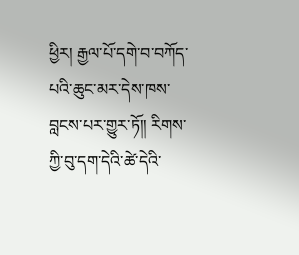ཕྱིར། རྒྱལ་པོ་དགེ་བ་བཀོད་པའི་ཆུང་མར་དེས་ཁས་བླངས་པར་གྱུར་ཏོ།། རིགས་ཀྱི་བུ་དག་དེའི་ཚེ་དེའི་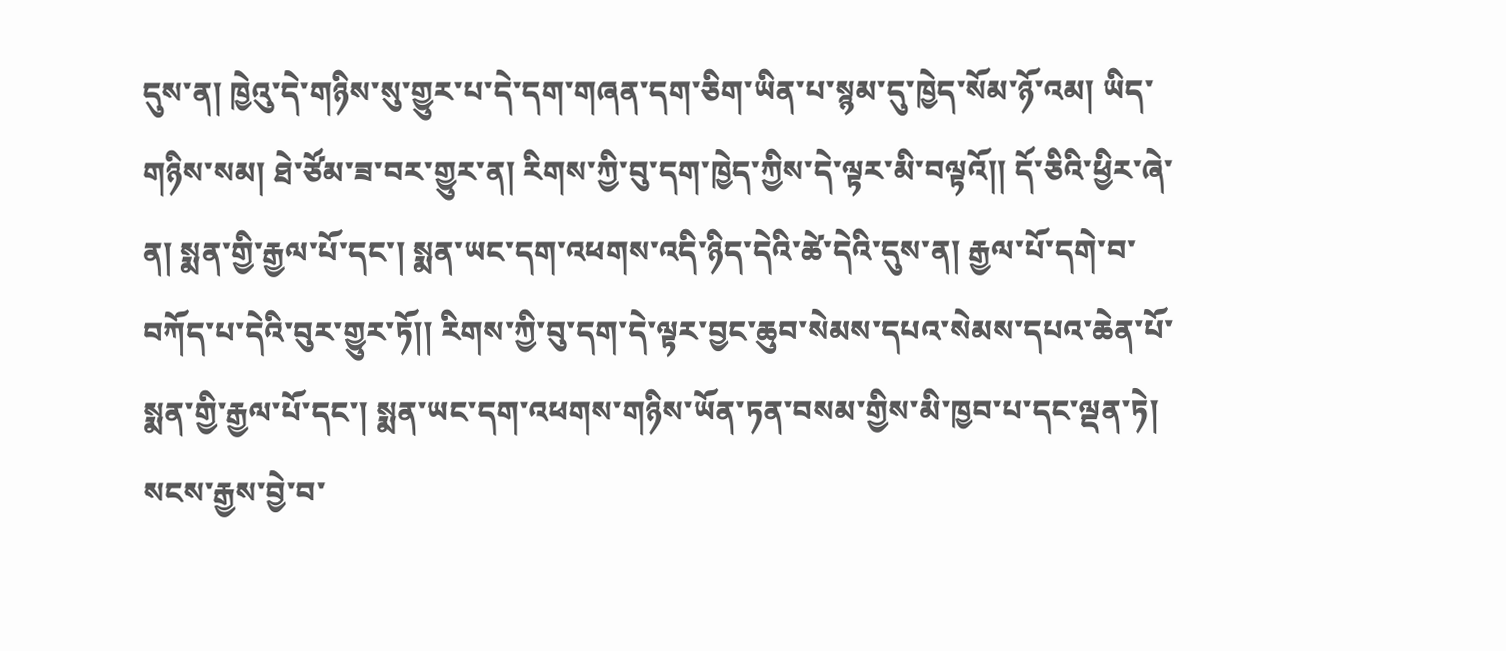དུས་ན། ཁྱེའུ་དེ་གཉིས་སུ་གྱུར་པ་དེ་དག་གཞན་དག་ཅིག་ཡིན་པ་སྙམ་དུ་ཁྱེད་སོམ་ཉོ་འམ། ཡིད་གཉིས་སམ། ཐེ་ཙོམ་ཟ་བར་གྱུར་ན། རིགས་ཀྱི་བུ་དག་ཁྱེད་ཀྱིས་དེ་ལྟར་མི་བལྟའོ།། དོ་ཅིའི་ཕྱིར་ཞེ་ན། སྨན་གྱི་རྒྱལ་པོ་དང་། སྨན་ཡང་དག་འཕགས་འདི་ཉིད་དེའི་ཚེ་དེའི་དུས་ན། རྒྱལ་པོ་དགེ་བ་བཀོད་པ་དེའི་བུར་གྱུར་ཏོ།། རིགས་ཀྱི་བུ་དག་དེ་ལྟར་བྱང་ཆུབ་སེམས་དཔའ་སེམས་དཔའ་ཆེན་པོ་སྨན་གྱི་རྒྱལ་པོ་དང་། སྨན་ཡང་དག་འཕགས་གཉིས་ཡོན་ཏན་བསམ་གྱིས་མི་ཁྱབ་པ་དང་ལྡན་ཏེ། སངས་རྒྱས་བྱེ་བ་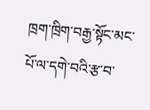ཁྲག་ཁྲིག་བརྒྱ་སྟོང་མང་པོ་ལ་དགེ་བའི་རྩ་བ་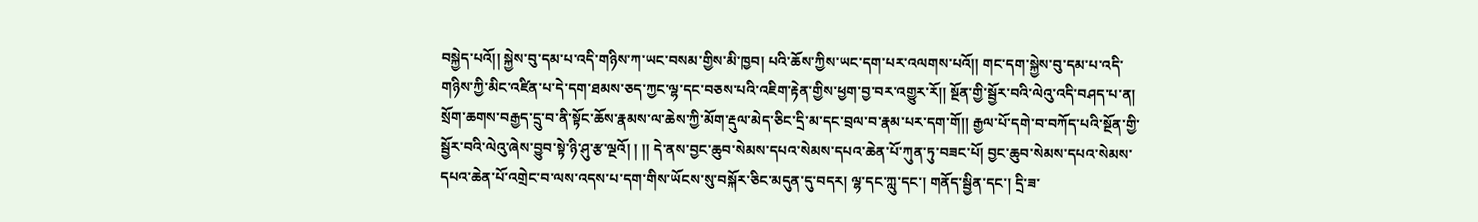བསྐྱེད་པའོ།། སྐྱེས་བུ་དམ་པ་འདི་གཉིས་ཀ་ཡང་བསམ་གྱིས་མི་ཁྱབ། པའི་ཆོས་ཀྱིས་ཡང་དག་པར་འལགས་པའོ།། གང་དག་སྐྱེས་བུ་དམ་པ་འདི་གཉིས་ཀྱི་མིང་འཛིན་པ་དེ་དག་ཐམས་ཅད་ཀྱང་ལྷ་དང་བཅས་པའི་འཇིག་རྟེན་གྱིས་ཕྱག་བྱ་བར་འགྱུར་རོ།། སྔོན་གྱི་སྦྱོར་བའི་ལེའུ་འདི་བཤད་པ་ན། སྲོག་ཆགས་བརྒྱད་དྲུ་བ་ནི་སྟོང་ཆོས་རྣམས་ལ་ཆེས་ཀྱི་མོག་རྡུལ་མེད་ཅིང་དྲི་མ་དང་བྲལ་བ་རྣམ་པར་དག་གོ།། རྒྱལ་པོ་དགེ་བ་བཀོད་པའི་སྔོན་གྱི་སྦྱོར་བའི་ལེའུ་ཞེས་བྱུབ་སྟེ་ཉི་ཤུ་རྩ་ལྔའོ། ། །། དེ་ནས་བྱང་ཆུབ་སེམས་དཔའ་སེམས་དཔའ་ཆེན་པོ་ཀུན་ཏུ་བཟང་པོ། བྱང་ཆུབ་སེམས་དཔའ་སེམས་དཔའ་ཆེན་པོ་འགྲེང་བ་ལས་འདས་པ་དག་གིས་ཡོངས་སུ་བསྐོར་ཅིང་མདུན་དུ་བདར། ལྷ་དང་ཀླུ་དང་། གནོད་སྦྱིན་དང་། དྲི་ཟ་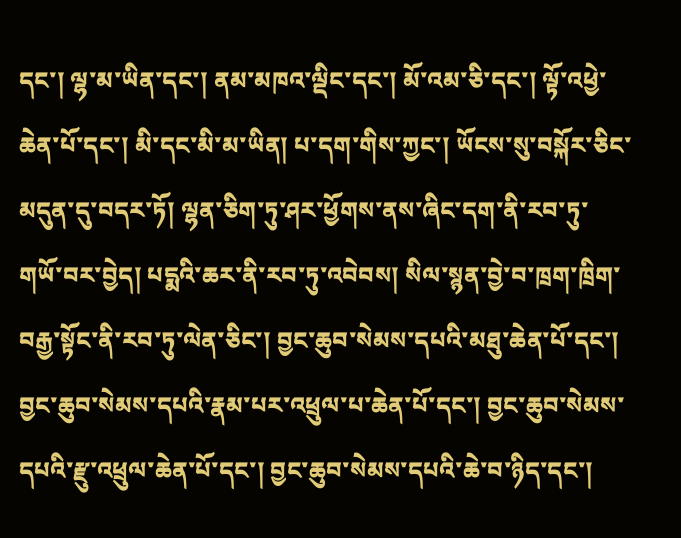དང་། ལྷ་མ་ཡིན་དང་། ནམ་མཁའ་ལྡིང་དང་། མོ་འམ་ཅི་དང་། ལྟོ་འཕྱེ་ཆེན་པོ་དང་། མི་དང་མི་མ་ཡིན། པ་དག་གིས་ཀྱང་། ཡོངས་སུ་བསྐོར་ཅིང་མདུན་དུ་བདར་ཏོ། ལྷན་ཅིག་ཏུ་ཤར་ཕྱོགས་ནས་ཞིང་དག་ནི་རབ་ཏུ་གཡོ་བར་བྱེད། པདྨའི་ཆར་ནི་རབ་ཏུ་འབེབས། སིལ་སྙན་བྱེ་བ་ཁྲག་ཁྲིག་བརྒྱ་སྟོང་ནི་རབ་ཏུ་ལེན་ཅིང་། བྱང་ཆུབ་སེམས་དཔའི་མཐུ་ཆེན་པོ་དང་། བྱང་ཆུབ་སེམས་དཔའི་རྣམ་པར་འཕྲུལ་པ་ཆེན་པོ་དང་། བྱང་ཆུབ་སེམས་དཔའི་རྫུ་འཕྲུལ་ཆེན་པོ་དང་། བྱང་ཆུབ་སེམས་དཔའི་ཆེ་བ་ཉིད་དང་།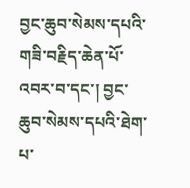བྱང་ཆུབ་སེམས་དཔའི་གཟི་བརྗིད་ཆེན་པོ་འབར་བ་དང་། བྱང་ཆུབ་སེམས་དཔའི་ཐེག་པ་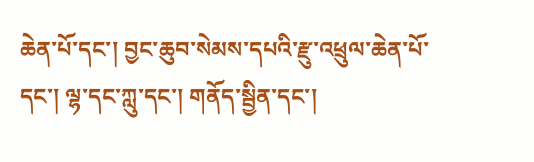ཆེན་པོ་དང་། བྱང་ཆུབ་སེམས་དཔའི་རྫུ་འཕྲུལ་ཆེན་པོ་དང་། ལྷ་དང་ཀླུ་དང་། གནོད་སྦྱིན་དང་།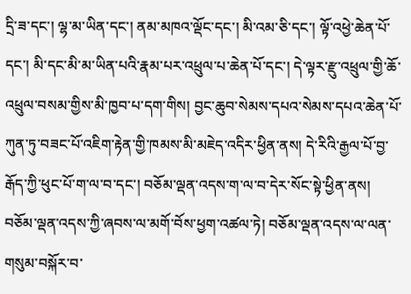དྲི་ཟ་དང་། ལྷ་མ་ཡིན་དང་། ནམ་མཁའ་ལྡོང་དང་། མི་འམ་ཅི་དང་། ལྟོ་འཕྱེ་ཆེན་པོ་དང་། མི་དང་མི་མ་ཡིན་པའི་རྣམ་པར་འཕྲུལ་པ་ཆེན་པོ་དང་། དེ་ལྟར་རྫུ་འཕྲུལ་གྱི་ཆོ་འཕྲུལ་བསམ་གྱིས་མི་ཁྱབ་པ་དག་གིས། བྱང་ཆུབ་སེམས་དཔའ་སེམས་དཔའ་ཆེན་པོ་ཀུན་ཏུ་བཟང་པོ་འཇིག་རྟེན་གྱི་ཁམས་མི་མཇེད་འདིར་ཕྱིན་ནས། དེ་རིའི་རྒྱལ་པོ་བྱ་རྒོད་ཀྱི་ཕུང་པོ་ག་ལ་བ་དང་། བཅོམ་ལྡན་འདས་ག་ལ་བ་དེར་སོང་སྟེ་ཕྱིན་ནས། བཅོམ་ལྡན་འདས་ཀྱི་ཞབས་ལ་མགོ་བོས་ཕྱག་འཚལ་ཏེ། བཅོམ་ལྡན་འདས་ལ་ལན་གསུམ་བསྐོར་བ་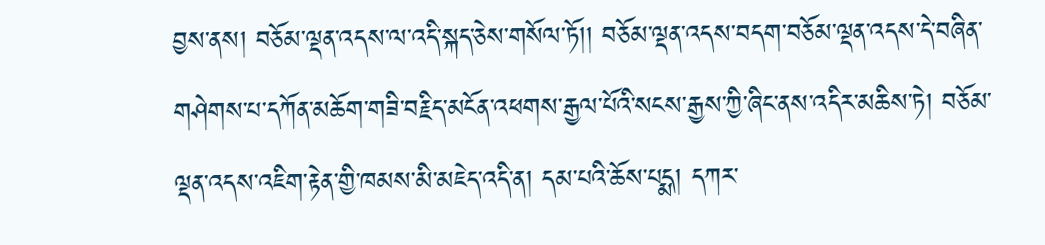བྱས་ནས། བཅོམ་ལྡན་འདས་ལ་འདི་སྐད་ཅེས་གསོལ་ཏོ།། བཅོམ་ལྡན་འདས་བདག་བཅོམ་ལྡན་འདས་དེ་བཞིན་གཤེགས་པ་དཀོན་མཆོག་གཟི་བརྗིད་མངོན་འཕགས་རྒྱལ་པོའི་སངས་རྒྱས་ཀྱི་ཞིང་ནས་འདིར་མཆིས་ཏེ། བཅོམ་ལྡན་འདས་འཇིག་རྟེན་གྱི་ཁམས་མི་མཇེད་འདི་ན། དམ་པའི་ཆོས་པདྨ། དཀར་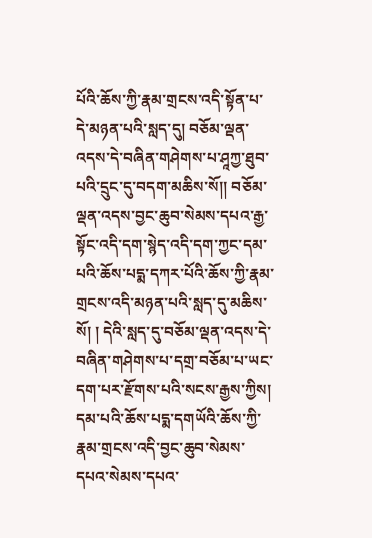པོའི་ཆོས་ཀྱི་རྣམ་གྲངས་འདི་སྟོན་པ་དེ་མཉན་པའི་སླད་དུ། བཅོམ་ལྡན་འདས་དེ་བཞིན་གཤེགས་པ་ཤཱཀྱ་ཐུབ་པའི་དྲུང་དུ་བདག་མཆིས་སོ།། བཅོམ་ལྡན་འདས་བྱང་ཆུབ་སེམས་དཔའ་རྒྱ་སྟོང་འདི་དག་སྙེད་འདི་དག་ཀྱང་དམ་པའི་ཆོས་པདྨ་དཀར་པོའི་ཆོས་ཀྱི་རྣམ་གྲངས་འདི་མཉན་པའི་སླད་དུ་མཆིས་སོ། ། དེའི་སླད་དུ་བཅོམ་ལྡན་འདས་དེ་བཞིན་གཤེགས་པ་དགྲ་བཅོམ་པ་ཡང་དག་པར་རྫོགས་པའི་སངས་རྒྱས་ཀྱིས། དམ་པའི་ཆོས་པདྨ་དགཡོའི་ཆོས་ཀྱི་རྣམ་གྲངས་འདི་བྱང་ཆུབ་སེམས་དཔའ་སེམས་དཔའ་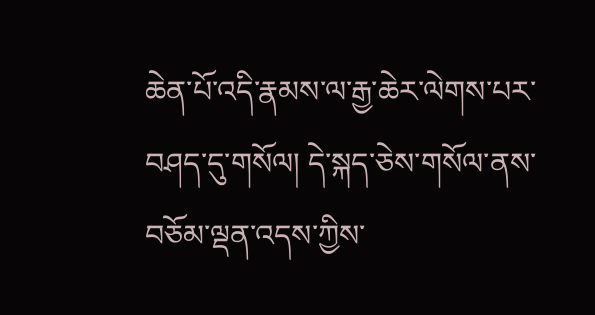ཆེན་པོ་འདི་རྣམས་ལ་རྒྱ་ཆེར་ལེགས་པར་བཤད་དུ་གསོལ། དེ་སྐད་ཅེས་གསོལ་ནས་བཅོམ་ལྡན་འདས་ཀྱིས་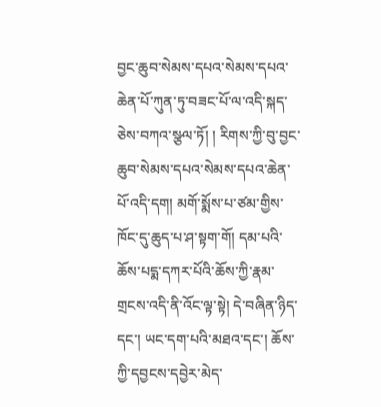བྱང་ཆུབ་སེམས་དཔའ་སེམས་དཔའ་ཆེན་པོ་ཀུན་ཏུ་བཟང་པོ་ལ་འདི་སྐད་ཅེས་བཀའ་སྩལ་ཏོ། ། རིགས་ཀྱི་བུ་བྱང་ཆུབ་སེམས་དཔའ་སེམས་དཔའ་ཆེན་པོ་འདི་དག། མགོ་སྨོས་པ་ཙམ་གྱིས་ཁོང་དུ་ཆུད་པ་ཤ་སྟག་གོ། དམ་པའི་ཆོས་པདྨ་དཀར་པོའི་ཆོས་ཀྱི་རྣམ་གྲངས་འདི་ནི་འོང་ལྟ་སྟེ། དེ་བཞིན་ཉིད་དང་། ཡང་དག་པའི་མཐའ་དང་། ཆོས་ཀྱི་དབྱངས་དབྱེར་མེད་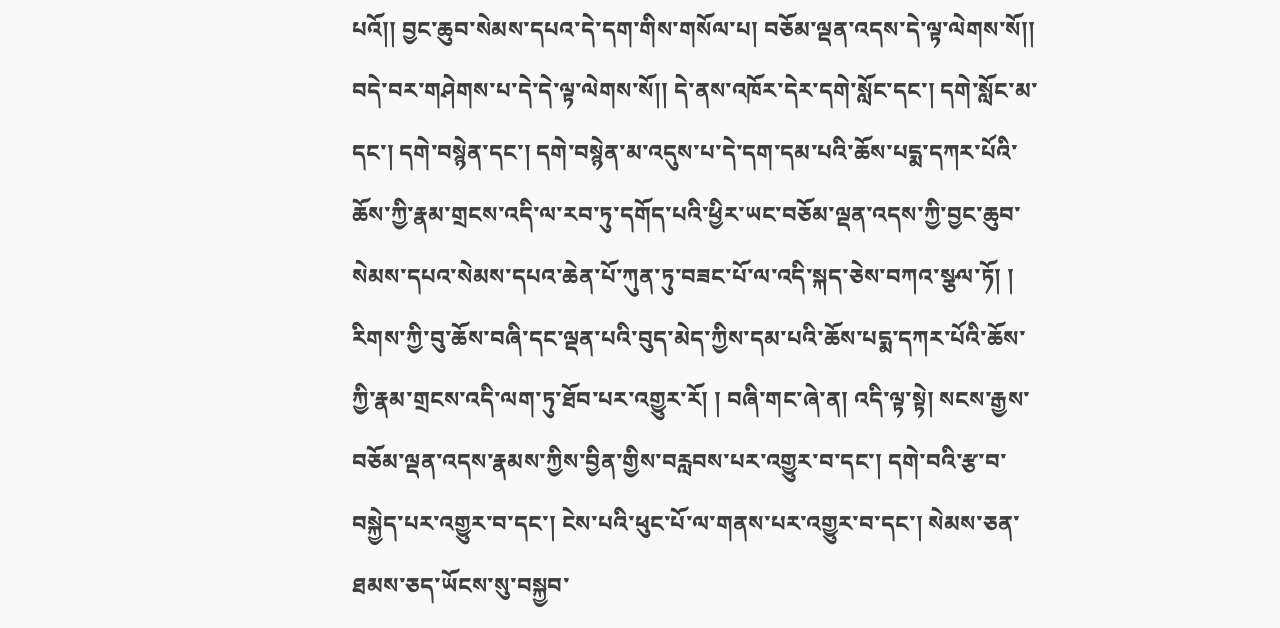པའོ།། བྱང་ཆུབ་སེམས་དཔའ་དེ་དག་གིས་གསོལ་པ། བཅོམ་ལྡན་འདས་དེ་ལྟ་ལེགས་སོ།། བདེ་བར་གཤེགས་པ་དེ་དེ་ལྟ་ལེགས་སོ།། དེ་ནས་འཁོར་དེར་དགེ་སློང་དང་། དགེ་སློང་མ་དང་། དགེ་བསྙེན་དང་། དགེ་བསྙེན་མ་འདུས་པ་དེ་དག་དམ་པའི་ཆོས་པདྨ་དཀར་པོའི་ཆོས་ཀྱི་རྣམ་གྲངས་འདི་ལ་རབ་ཏུ་དགོད་པའི་ཕྱིར་ཡང་བཅོམ་ལྡན་འདས་ཀྱི་བྱང་ཆུབ་སེམས་དཔའ་སེམས་དཔའ་ཆེན་པོ་ཀུན་ཏུ་བཟང་པོ་ལ་འདི་སྐད་ཅེས་བཀའ་སྩལ་ཏོ། ། རིགས་ཀྱི་བུ་ཆོས་བཞི་དང་ལྡན་པའི་བུད་མེད་ཀྱིས་དམ་པའི་ཆོས་པདྨ་དཀར་པོའི་ཆོས་ཀྱི་རྣམ་གྲངས་འདི་ལག་ཏུ་ཐོབ་པར་འགྱུར་རོ། ། བཞི་གང་ཞེ་ན། འདི་ལྟ་སྟེ། སངས་རྒྱས་བཅོམ་ལྡན་འདས་རྣམས་ཀྱིས་བྱིན་གྱིས་བརླབས་པར་འགྱུར་བ་དང་། དགེ་བའི་རྩ་བ་བསྐྱེད་པར་འགྱུར་བ་དང་། ངེས་པའི་ཕུང་པོ་ལ་གནས་པར་འགྱུར་བ་དང་། སེམས་ཅན་ཐམས་ཅད་ཡོངས་སུ་བསྐྱབ་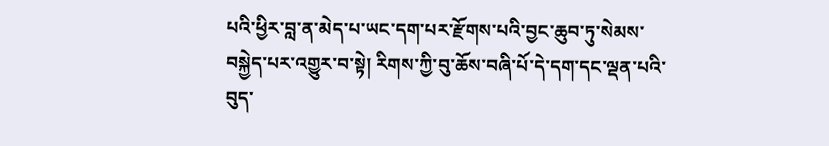པའི་ཕྱིར་བླ་ན་མེད་པ་ཡང་དག་པར་རྫོགས་པའི་བྱང་ཆུབ་ཏུ་སེམས་བསྐྱེད་པར་འགྱུར་བ་སྟེ། རིགས་ཀྱི་བུ་ཆོས་བཞི་པོ་དེ་དག་དང་ལྡན་པའི་བུད་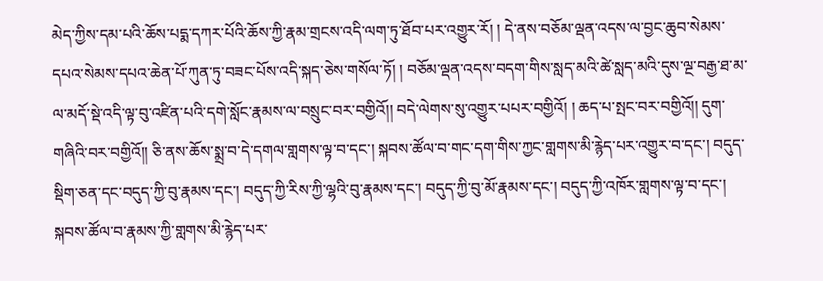མེད་ཀྱིས་དམ་པའི་ཆོས་པདྨ་དཀར་པོའི་ཆོས་ཀྱི་རྣམ་གྲངས་འདི་ལག་ཏུ་ཐོབ་པར་འགྱུར་རོ། ། དེ་ནས་བཅོམ་ལྡན་འདས་ལ་བྱང་ཆུབ་སེམས་དཔའ་སེམས་དཔའ་ཆེན་པོ་ཀུན་ཏུ་བཟང་པོས་འདི་སྐད་ཅེས་གསོལ་ཏོ། ། བཅོམ་ལྡན་འདས་བདག་གིས་སླད་མའི་ཚེ་སླད་མའི་དུས་ལྔ་བརྒྱ་ཐ་མ་ལ་མདོ་སྡེ་འདི་ལྟ་བུ་འཛིན་པའི་དགེ་སློང་རྣམས་ལ་བསྲུང་བར་བགྱིའོ།། བདེ་ལེགས་སུ་འགྱུར་པཔར་བགྱིའོ། ། ཆད་པ་སྤང་བར་བགྱིའོ།། དུག་གཞིའི་བར་བགྱིའོ།། ཅི་ནས་ཆོས་སྨྲ་བ་དེ་དགལ་གླགས་ལྟ་བ་དང་། སྐབས་ཚོལ་བ་གང་དག་གིས་ཀྱང་གླགས་མི་རྙེད་པར་འགྱུར་བ་དང་། བདུད་སྡིག་ཅན་དང་བདུད་ཀྱི་བུ་རྣམས་དང་། བདུད་ཀྱི་རིས་ཀྱི་ལྷའི་བུ་རྣམས་དང་། བདུད་ཀྱི་བུ་མོ་རྣམས་དང་། བདུད་ཀྱི་འཁོར་གླགས་ལྟ་བ་དང་། སྐབས་ཚོལ་བ་རྣམས་ཀྱི་གླགས་མི་རྙེད་པར་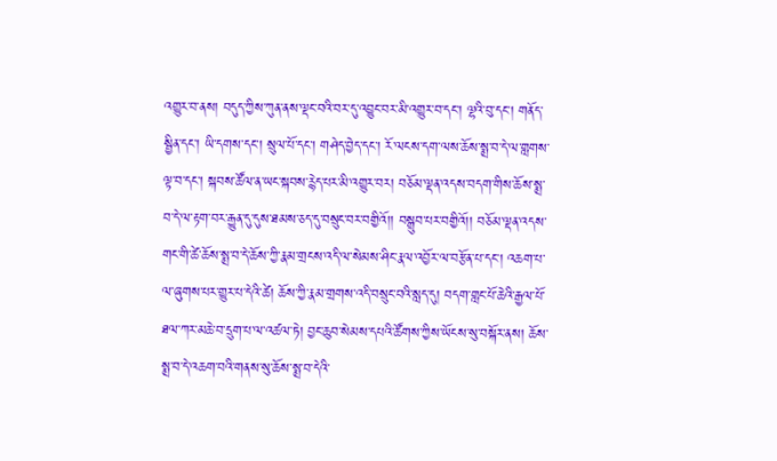འགྱུར་བ་ནས། བདུད་ཀྱིས་ཀུན་ནས་ལྡང་བའི་བར་དུ་འབྱུང་བར་མི་འགྱུར་བ་དང་། ལྷའི་བུ་དང་། གནོད་སྦྱིན་དང་། ཡི་དགས་དང་། སྲུལ་པོ་དང་། གཤེད་བྱེད་དང་། རོ་ལངས་དག་ལས་ཆོས་སྨྲ་བ་དེ་ལ་གླགས་ལྟ་བ་དང་། སྐབས་ཚོལ་ན་ཡང་སྐབས་རྙེད་པར་མི་འགྱུར་བར། བཅོམ་ལྡན་འདས་བདག་གིས་ཆོས་སྨྲ་བ་དེ་ལ་རྟག་བར་རྒྱུན་དུ་དུས་ཐམས་ཅད་དུ་བསྲུང་བར་བགྱིའོ།། བསྒྲུབ་པར་བགྱིའོ།། བཅོམ་ལྡན་འདས་གང་གི་ཚེ་ཆོས་སྨྲ་བ་དེ་ཆོས་ཀྱི་རྣམ་གྲངས་འདི་ལ་སེམས་ཤིང་རྣལ་འབྱོར་ལ་བརྩོན་པ་དང་། འཆག་པ་ལ་ཞུགས་པར་གྱུར་པ་དེའི་ཚེ། ཆོས་ཀྱི་རྣམ་གྲགས་འདི་བསྲུང་བའི་སླད་དུ། བདག་གླང་པོ་ཆེའི་རྒྱལ་པོ་ཐལ་ཀར་མཆེ་བ་དྲུག་པ་ལ་འཚལ་ཏེ། བྱང་ཆུབ་སེམས་དཔའི་ཚོགས་ཀྱིས་ཡོངས་སུ་བསྐོར་ནས། ཆོས་སྨྲ་བ་དེ་འཆག་བའི་གནས་སུ་ཆོས་སྨྲ་བ་དེའི་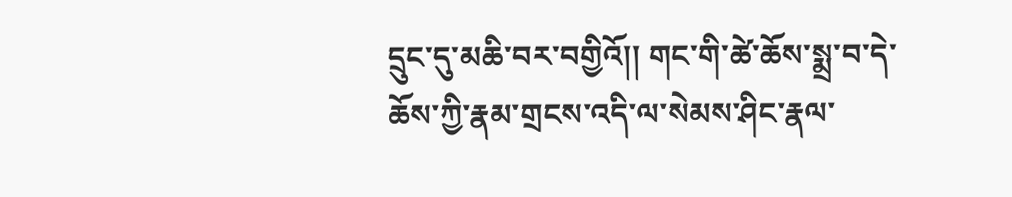དྲུང་དུ་མཆི་བར་བགྱིའོ།། གང་གི་ཚེ་ཆོས་སྨྲ་བ་དེ་ཆོས་ཀྱི་རྣམ་གྲངས་འདི་ལ་སེམས་ཤིང་རྣལ་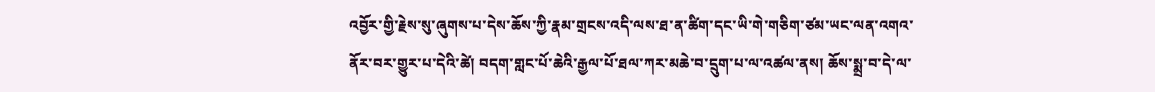འབྱོར་གྱི་རྗེས་སུ་ཞུགས་པ་དེས་ཆོས་ཀྱི་རྣམ་གྲངས་འདི་ལས་ཐ་ན་ཚིག་དང་ཡི་གེ་གཅིག་ཙམ་ཡང་ལན་འགའ་ནོར་བར་གྱུར་པ་དེའི་ཚེ། བདག་གླང་པོ་ཆེའི་རྒྱལ་པོ་ཐལ་ཀར་མཆེ་བ་དྲུག་པ་ལ་འཚལ་ནས། ཆོས་སྨྲ་བ་དེ་ལ་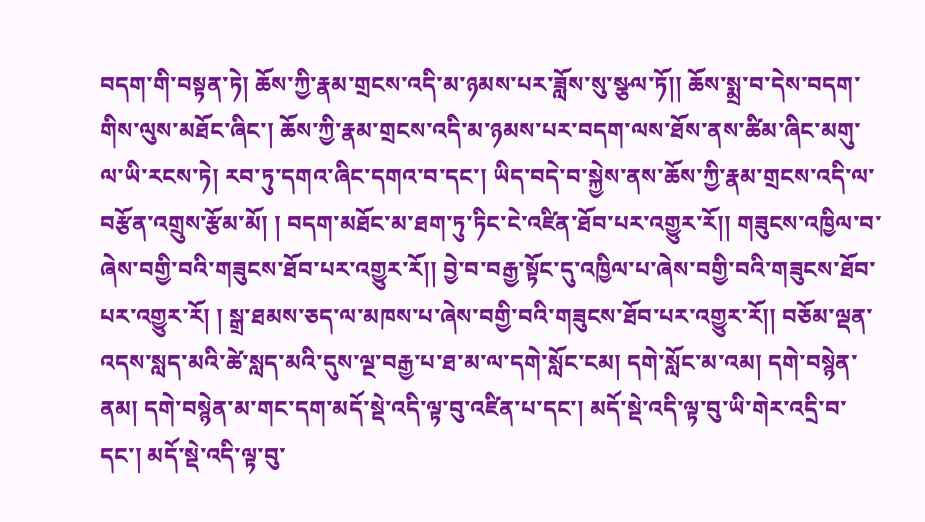བདག་གི་བསྟན་ཏེ། ཆོས་ཀྱི་རྣམ་གྲངས་འདི་མ་ཉམས་པར་ཟློས་སུ་སྩལ་ཏོ།། ཆོས་སྨྲ་བ་དེས་བདག་གིས་ལུས་མཐོང་ཞིང་། ཆོས་ཀྱི་རྣམ་གྲངས་འདི་མ་ཉམས་པར་བདག་ལས་ཐོས་ནས་ཚིམ་ཞིང་མགུ་ལ་ཡི་རངས་ཏེ། རབ་ཏུ་དགའ་ཞིང་དགའ་བ་དང་། ཡིད་བདེ་བ་སྐྱེས་ནས་ཆོས་ཀྱི་རྣམ་གྲངས་འདི་ལ་བརྩོན་འགྲུས་རྩོམ་མོ། ། བདག་མཐོང་མ་ཐག་ཏུ་ཏིང་ངེ་འཛིན་ཐོབ་པར་འགྱུར་རོ།། གཟུངས་འཁྱིལ་བ་ཞེས་བགྱི་བའི་གཟུངས་ཐོབ་པར་འགྱུར་རོ།། བྱེ་བ་བརྒྱ་སྟོང་དུ་འཁྱིལ་པ་ཞེས་བགྱི་བའི་གཟུངས་ཐོབ་པར་འགྱུར་རོ། ། སྒྲ་ཐམས་ཅད་ལ་མཁས་པ་ཞེས་བགྱི་བའི་གཟུངས་ཐོབ་པར་འགྱུར་རོ།། བཅོམ་ལྡན་འདས་སླད་མའི་ཚེ་སླད་མའི་དུས་ལྔ་བརྒྱ་པ་ཐ་མ་ལ་དགེ་སློང་ངམ། དགེ་སློང་མ་འམ། དགེ་བསྙེན་ནམ། དགེ་བསྙེན་མ་གང་དག་མདོ་སྡེ་འདི་ལྟ་བུ་འཛིན་པ་དང་། མདོ་སྡེ་འདི་ལྟ་བུ་ཡི་གེར་འདྲི་བ་དང་། མདོ་སྡེ་འདི་ལྟ་བུ་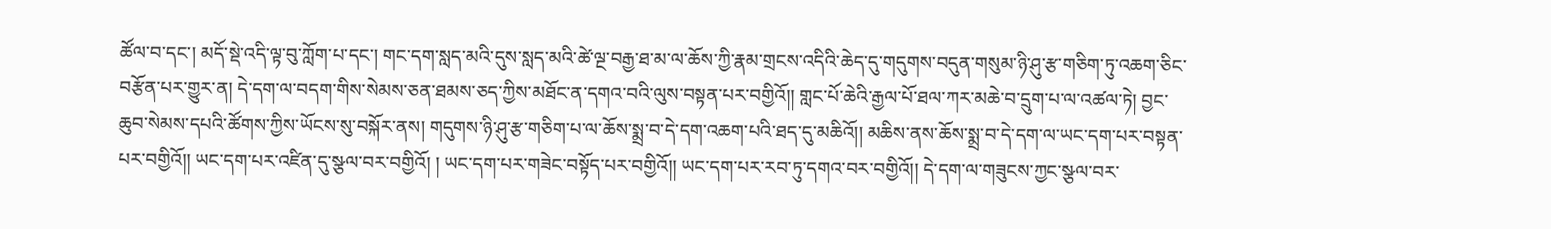ཚོལ་བ་དང་། མདོ་སྡེ་འདི་ལྟ་བུ་ཀློག་པ་དང་། གང་དག་སླད་མའི་དུས་སླད་མའི་ཚེ་ལྔ་བརྒྱ་ཐ་མ་ལ་ཆོས་ཀྱི་རྣམ་གྲངས་འདིའི་ཆེད་དུ་གདུགས་བདུན་གསུམ་ཉི་ཤུ་རྩ་གཅིག་ཏུ་འཆག་ཅིང་བརྩོན་པར་གྱུར་ན། དེ་དག་ལ་བདག་གིས་སེམས་ཅན་ཐམས་ཅད་ཀྱིས་མཐོང་ན་དགའ་བའི་ལུས་བསྟན་པར་བགྱིའོ།། གླང་པོ་ཆེའི་རྒྱལ་པོ་ཐལ་ཀར་མཆེ་བ་དྲུག་པ་ལ་འཚལ་ཏེ། བྱང་ཆུབ་སེམས་དཔའི་ཚོགས་ཀྱིས་ཡོངས་སུ་བསྐོར་ནས། གདུགས་ཉི་ཤུ་རྩ་གཅིག་པ་ལ་ཆོས་སྨྲ་བ་དེ་དག་འཆག་པའི་ཐད་དུ་མཆིའོ།། མཆིས་ནས་ཆོས་སྨྲ་བ་དེ་དག་ལ་ཡང་དག་པར་བསྟན་པར་བགྱིའོ།། ཡང་དག་པར་འཛིན་དུ་སྩལ་བར་བགྱིའོ། ། ཡང་དག་པར་གཟེང་བསྟོད་པར་བགྱིའོ།། ཡང་དག་པར་རབ་ཏུ་དགའ་བར་བགྱིའོ།། དེ་དག་ལ་གཟུངས་ཀྱང་སྩལ་བར་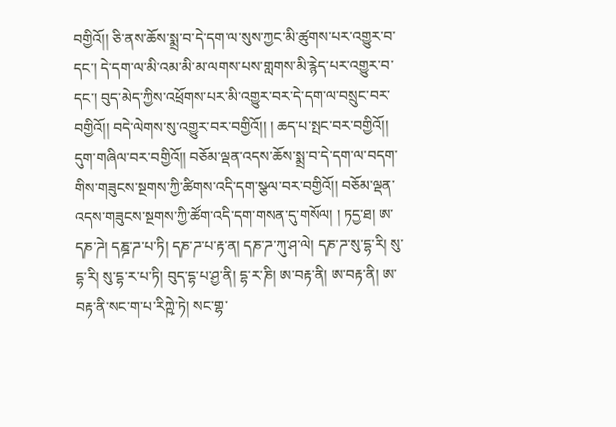བགྱིའོ།། ཅི་ནས་ཆོས་སྨྲ་བ་དེ་དག་ལ་སུས་ཀྱང་མི་ཚུགས་པར་འགྱུར་བ་དང་། དེ་དག་ལ་མི་འམ་མི་མ་ལགས་པས་གླགས་མི་རྙེད་པར་འགྱུར་བ་དང་། བུད་མེད་ཀྱིས་འཕྲོགས་པར་མི་འགྱུར་བར་དེ་དག་ལ་བསྲུང་བར་བགྱིའོ།། བདེ་ལེགས་སུ་འགྱུར་བར་བགྱིའོ།། ། ཆད་པ་སྤང་བར་བགྱིའོ།། དུག་གཞིལ་བར་བགྱིའོ།། བཅོམ་ལྡན་འདས་ཆོས་སྨྲ་བ་དེ་དག་ལ་བདག་གིས་གཟུངས་སྔགས་ཀྱི་ཚིགས་འདི་དག་སྩལ་བར་བགྱིའོ།། བཅོམ་ལྡན་འདས་གཟུངས་སྔགས་ཀྱི་ཚོག་འདི་དག་གསན་དུ་གསོལ། ། ཏདྱ་ཐ། ཨ་དཎ་ཌེ། དཎྜ་ཌ་པ་ཏི། དཎ་ཌ་པ་རྟ་ན། དཎ་ཌ་ཀུ་ཤ་ལེ། དཎ་ཌ་སུ་དྷ་རི། སུ་དྷ་རི། སུ་དྷ་ར་པ་ཏི། བུད་དྷ་པ་ཤྱ་ནི། དྷ་ར་ཎི། ཨ་བརྟ་ནི། ཨ་བརྟ་ནི། ཨ་བརྟ་ནི་སང་ག་པ་རིཀྵེ་ཏེ། སང་གྷ་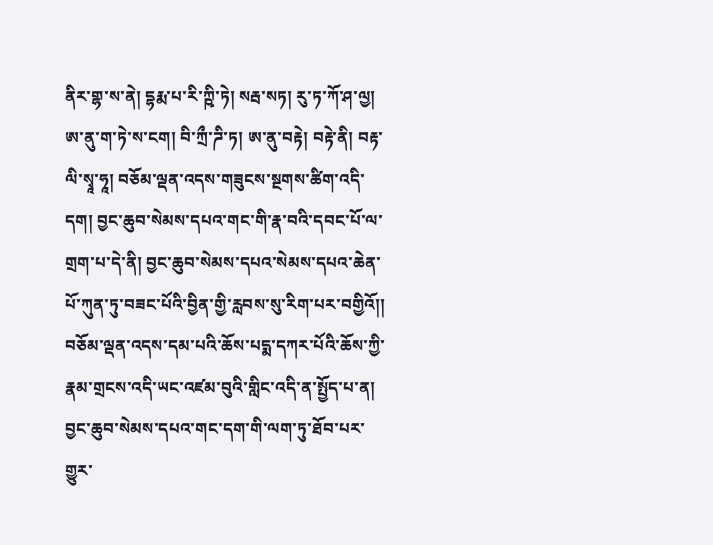ནིར་གྷ་ས་ནེ། དྷརྨ་པ་རི་ཀྵི་ཏེ། སརྦ་སཏ། རུ་ཏ་ཀོ་ཤ་ལྱ། ཨ་ནུ་ག་ཏེ་ས་ངག། བི་ཀྲྀ་ཌི་ཏ། ཨ་ནུ་བརྟེ། བརྟེ་ནི། བརྟ་ལི་སྭཱ་ཧཱ། བཅོམ་ལྡན་འདས་གཟུངས་སྔགས་ཚིག་འདི་དག། བྱང་ཆུབ་སེམས་དཔའ་གང་གི་རྣ་བའི་དབང་པོ་ལ་གྲག་པ་དེ་ནི། བྱང་ཆུབ་སེམས་དཔའ་སེམས་དཔའ་ཆེན་པོ་ཀུན་ཏུ་བཟང་པོའི་བྱིན་གྱི་རླབས་སུ་རིག་པར་བགྱིའོ།། བཅོམ་ལྡན་འདས་དམ་པའི་ཆོས་པདྨ་དཀར་པོའི་ཆོས་ཀྱི་རྣམ་གྲངས་འདི་ཡང་འཛམ་བུའི་གླིང་འདི་ན་སྤྱོད་པ་ན། བྱང་ཆུབ་སེམས་དཔའ་གང་དག་གི་ལག་ཏུ་ཐོབ་པར་གྱུར་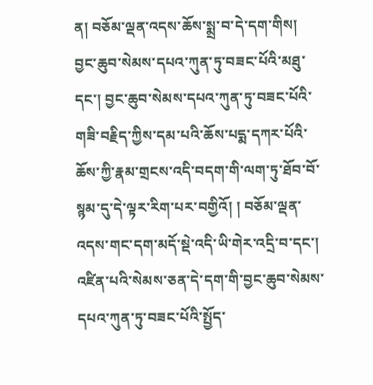ན། བཅོམ་ལྡན་འདས་ཆོས་སྨྲ་བ་དེ་དག་གིས། བྱང་ཆུབ་སེམས་དཔའ་ཀུན་ཏུ་བཟང་པོའི་མཐུ་དང་། བྱང་ཆུབ་སེམས་དཔའ་ཀུན་ཏུ་བཟང་པོའི་གཟི་བརྗིད་ཀྱིས་དམ་པའི་ཆོས་པདྨ་དཀར་པོའི་ཆོས་ཀྱི་རྣམ་གྲངས་འདི་བདག་གི་ལག་ཏུ་ཐོབ་བོ་སྙམ་དུ་དེ་ལྟར་རིག་པར་བགྱིའོ། ། བཅོམ་ལྡན་འདས་གང་དག་མདོ་སྡེ་འདི་ཡི་གེར་འདྲི་བ་དང་། འཛིན་པའི་སེམས་ཅན་དེ་དག་གི་བྱང་ཆུབ་སེམས་དཔའ་ཀུན་ཏུ་བཟང་པོའི་སྤྱོད་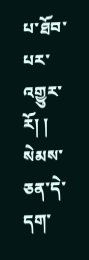པ་ཐོབ་པར་འགྱུར་རོ། ། སེམས་ཅན་དེ་དག་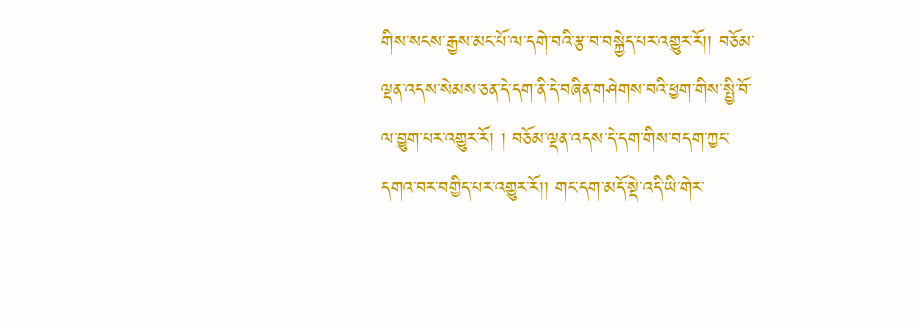གིས་སངས་རྒྱས་མང་པོ་ལ་དགེ་བའི་རྩ་བ་བསྐྱེད་པར་འགྱུར་རོ།། བཅོམ་ལྡན་འདས་སེམས་ཅན་དེ་དག་ནི་དེ་བཞིན་གཤེགས་བའི་ཕྱག་གིས་སྤྱི་བོ་ལ་བྱུག་པར་འགྱུར་རོ། ། བཅོམ་ལྡན་འདས་དེ་དག་གིས་བདག་ཀྱང་དགའ་བར་བགྱིད་པར་འགྱུར་རོ།། གང་དག་མདོ་སྡེ་འདི་ཡི་གེར་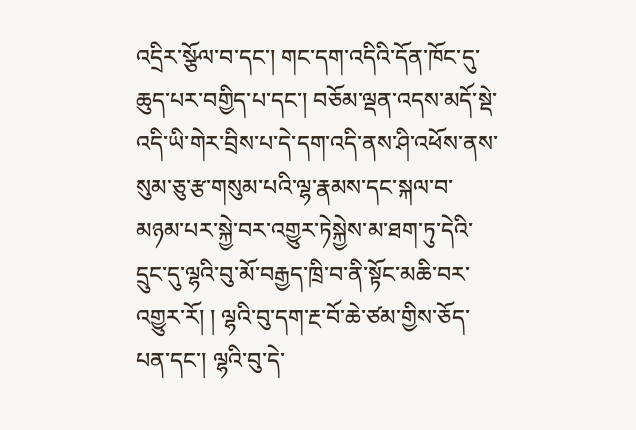འདྲིར་སྩོལ་བ་དང་། གང་དག་འདིའི་དོན་ཁོང་དུ་ཆུད་པར་བགྱིད་པ་དང་། བཅོམ་ལྡན་འདས་མདོ་སྡེ་འདི་ཡི་གེར་བྲིས་པ་དེ་དག་འདི་ནས་ཤི་འཕོས་ནས་སུམ་ཅུ་རྩ་གསུམ་པའི་ལྷ་རྣམས་དང་སྐལ་བ་མཉམ་པར་སྐྱེ་བར་འགྱུར་ཏེསྐྱེས་མ་ཐག་ཏུ་དེའི་དྲུང་དུ་ལྷའི་བུ་མོ་བརྒྱད་ཁྲི་བ་ནི་སྟོང་མཆི་བར་འགྱུར་རོ། ། ལྷའི་བུ་དག་རྔ་བོ་ཆེ་ཙམ་གྱིས་ཅོད་པན་དང་། ལྷའི་བུ་དེ་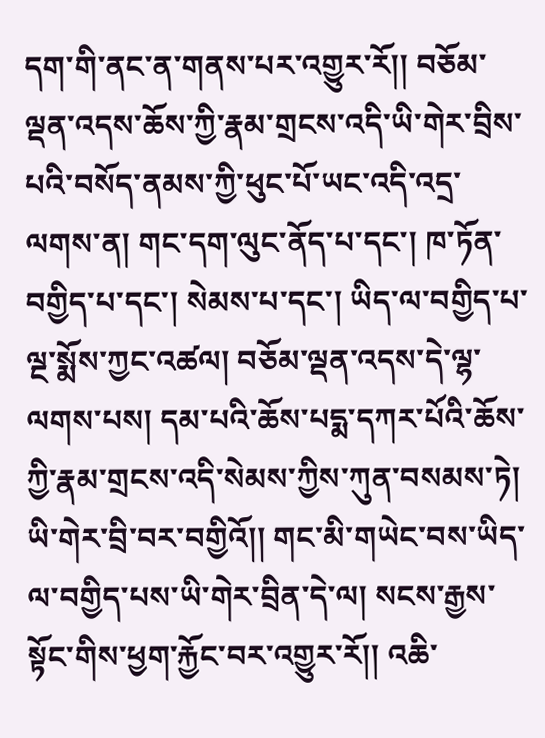དག་གི་ནང་ན་གནས་པར་འགྱུར་རོ།། བཅོམ་ལྡན་འདས་ཆོས་ཀྱི་རྣམ་གྲངས་འདི་ཡི་གེར་བྲིས་པའི་བསོད་ནམས་ཀྱི་ཕུང་པོ་ཡང་འདི་འདྲ་ལགས་ན། གང་དག་ལུང་ནོད་པ་དང་། ཁ་ཏོན་བགྱིད་པ་དང་། སེམས་པ་དང་། ཡིད་ལ་བགྱིད་པ་ལྔ་སྨོས་ཀྱང་འཚལ། བཅོམ་ལྡན་འདས་དེ་ལྷ་ལགས་པས། དམ་པའི་ཆོས་པདྨ་དཀར་པོའི་ཆོས་ཀྱི་རྣམ་གྲངས་འདི་སེམས་ཀྱིས་ཀུན་བསམས་ཏེ། ཡི་གེར་བྲི་བར་བགྱིའོ།། གང་མི་གཡེང་བས་ཡིད་ལ་བགྱིད་པས་ཡི་གེར་བྲིན་དེ་ལ། སངས་རྒྱས་སྟོང་གིས་ཕྱག་རྐྱོང་བར་འགྱུར་རོ།། འཆི་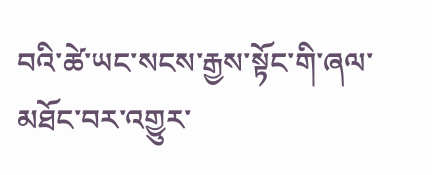བའི་ཚེ་ཡང་སངས་རྒྱས་སྟོང་གི་ཞལ་མཐོང་བར་འགྱུར་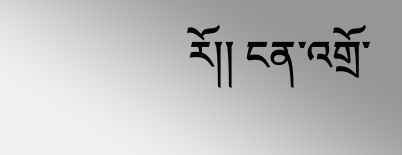རོ།། ངན་འགྲོ་